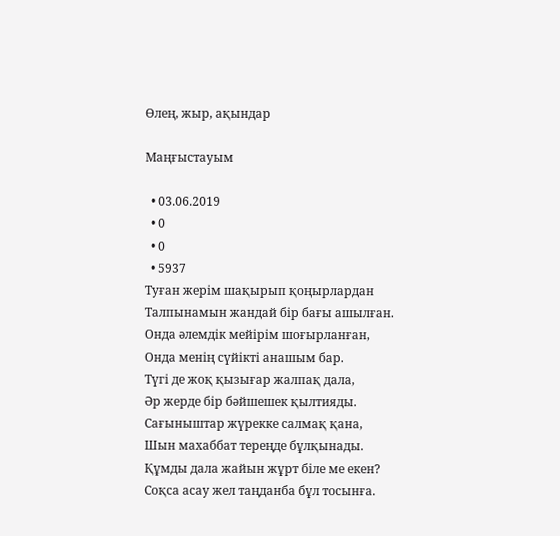Өлең, жыр, ақындар

Маңғыстауым

  • 03.06.2019
  • 0
  • 0
  • 5937
Туған жерім шақырып қоңырлардан
Талпынамын жандай бір бағы ашылған.
Онда әлемдік мейірім шоғырланған,
Онда менің сүйікті анашым бар.
Түгі де жоқ қызығар жалпақ дала,
Әр жерде бір бәйшешек қылтияды.
Сағыныштар жүрекке салмақ қана,
Шын махаббат тереңде бұлқынады.
Құмды дала жайын жұрт біле ме екен?
Соқса асау жел таңданба бұл тосынға.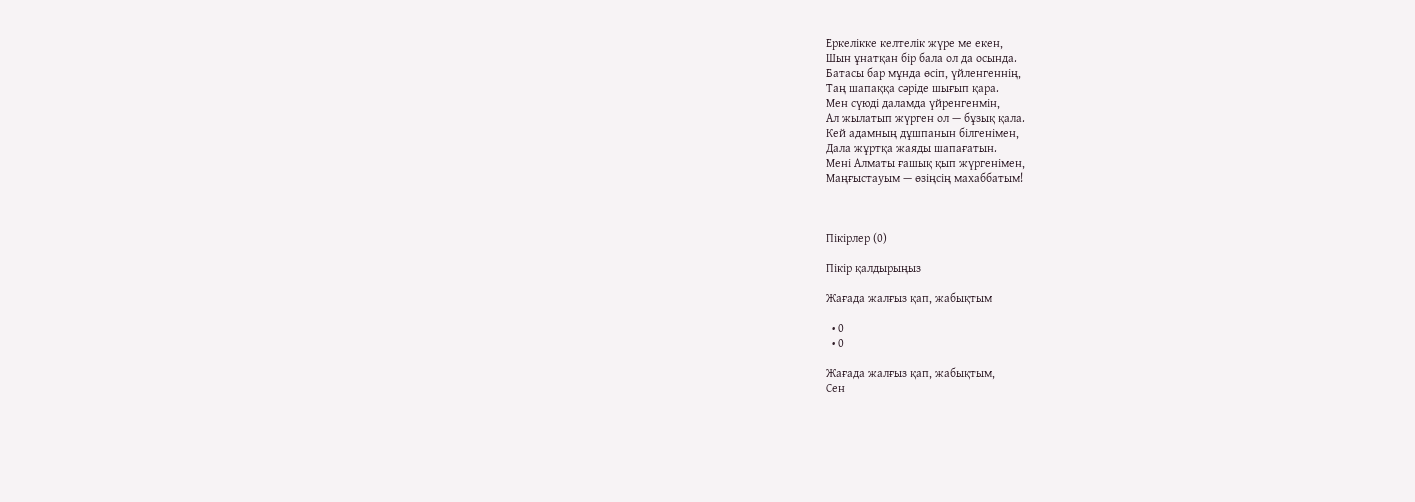Еркелікке келтелік жүре ме екен,
Шын ұнатқан бір бала ол да осында.
Батасы бар мұнда өсіп, үйленгеннің,
Таң шапаққа сәріде шығып қара.
Мен сүюді даламда үйренгенмін,
Ал жылатып жүрген ол — бұзық қала.
Кей адамның дұшпанын білгенімен,
Дала жұртқа жаяды шапағатын.
Мені Алматы ғашық қып жүргенімен,
Маңғыстауым — өзіңсің махаббатым!



Пікірлер (0)

Пікір қалдырыңыз

Жағада жалғыз қап, жабықтым

  • 0
  • 0

Жағада жалғыз қап, жабықтым,
Сен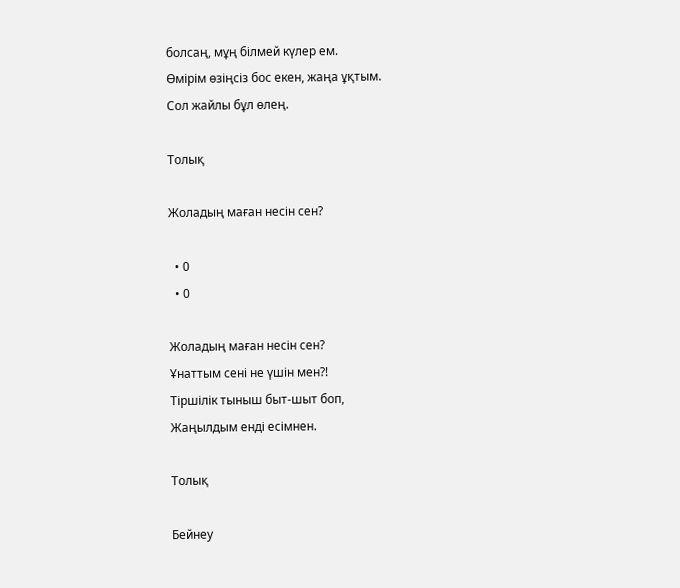болсаң, мұң білмей күлер ем.
Өмірім өзіңсіз бос екен, жаңа ұқтым.
Сол жайлы бұл өлең.

Толық

Жоладың маған несін сен?

  • 0
  • 0

Жоладың маған несін сен?
Ұнаттым сені не үшін мен?!
Тіршілік тыныш быт-шыт боп,
Жаңылдым енді есімнен.

Толық

Бейнеу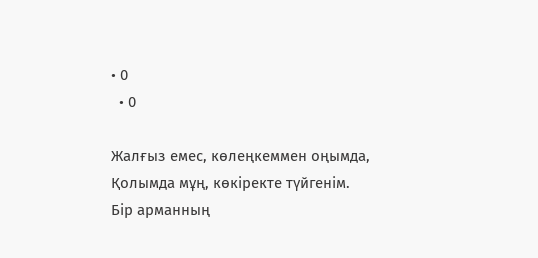• 0
  • 0

Жалғыз емес, көлеңкеммен оңымда,
Қолымда мұң, көкіректе түйгенім.
Бір арманның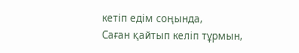кетіп едім соңында,
Саған қайтып келіп тұрмын,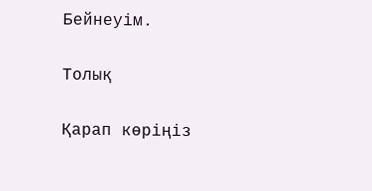Бейнеуім.

Толық

Қарап көріңіз